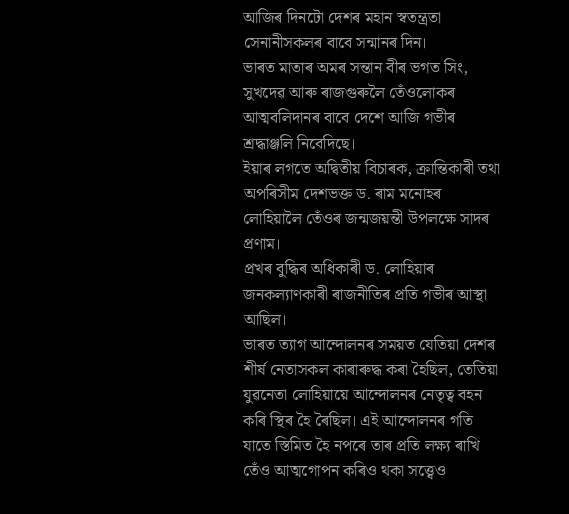আজিৰ দিনটো দেশৰ মহান স্বতন্ত্ৰতা সেনানীসকলৰ বাবে সন্মানৰ দিন।
ভাৰত মাতাৰ অমৰ সন্তান বীৰ ভগত সিং, সুখদেৱ আৰু ৰাজগুৰুলৈ তেঁওলোকৰ আত্মবলিদানৰ বাবে দেশে আজি গভীৰ শ্ৰদ্ধাঞ্জলি নিবেদিছে।
ইয়াৰ লগতে অদ্বিতীয় বিচাৰক, ক্ৰান্তিকাৰী তথা অপৰিসীম দেশভক্ত ড. ৰাম মনোহৰ লোহিয়ালৈ তেঁওৰ জন্মজয়ন্তী উপলক্ষে সাদৰ প্ৰণাম।
প্ৰখৰ বুদ্ধিৰ অধিকাৰী ড. লোহিয়াৰ জনকল্যাণকাৰী ৰাজনীতিৰ প্ৰতি গভীৰ আস্থা আছিল।
ভাৰত ত্যাগ আন্দোলনৰ সময়ত যেতিয়া দেশৰ শীৰ্ষ নেতাসকল কাৰাৰুদ্ধ কৰা হৈছিল, তেতিয়া যুৱনেতা লোহিয়ায়ে আন্দোলনৰ নেতৃত্ব বহন কৰি স্থিৰ হৈ ৰৈছিল। এই আন্দোলনৰ গতি যাতে স্তিমিত হৈ নপৰে তাৰ প্ৰতি লক্ষ্য ৰাখি তেঁও আত্মগোপন কৰিও থকা সত্ত্বেও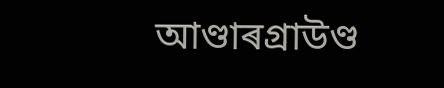আণ্ডাৰগ্ৰাউণ্ড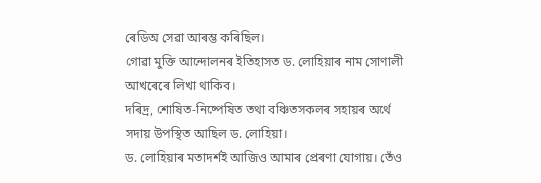ৰেডিঅ সেৱা আৰম্ভ কৰিছিল।
গোৱা মুক্তি আন্দোলনৰ ইতিহাসত ড. লোহিয়াৰ নাম সোণালী আখৰেৰে লিখা থাকিব।
দৰিদ্ৰ, শোষিত-নিষ্পেষিত তথা বঞ্চিতসকলৰ সহায়ৰ অৰ্থে সদায় উপস্থিত আছিল ড. লোহিয়া।
ড. লোহিয়াৰ মতাদৰ্শই আজিও আমাৰ প্ৰেৰণা যোগায়। তেঁও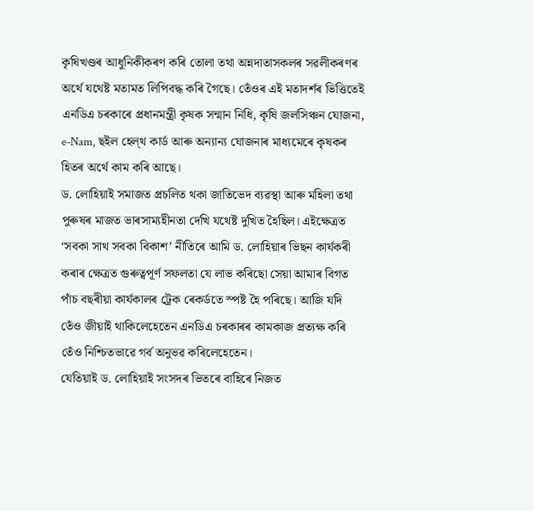কৃষিখণ্ডৰ আধুনিকীকৰণ কৰি তোলা তথা অন্নদাতাসকলৰ সৱলীকৰণৰ অৰ্থে যথেষ্ট মতামত লিপিবদ্ধ কৰি গৈছে। তেঁওৰ এই মতাদৰ্শৰ ভিত্তিতেই এনডিএ চৰকাৰে প্ৰধানমন্ত্ৰী কৃষক সন্মান নিধি, কৃষি জলসিঞ্চন যোজনা, e-Nam, ছইল হেল্থ কাৰ্ড আৰু অন্যান্য যোজনাৰ মাধ্যমেৰে কৃষকৰ হিতৰ অৰ্থে কাম কৰি আছে।
ড. লোহিয়াই সমাজত প্ৰচলিত থকা জাতিভেদ ব্যৱস্থা আৰু মহিলা তথা পুৰুষৰ মাজত ভাৰসাম্যহীনতা দেখি যথেষ্ট দুখিত হৈছিল। এইক্ষেত্ৰত ‘সবকা সাথ সবকা বিকাশ’ নীতিৰে আমি ড. লোহিয়াৰ ভিছন কাৰ্যকৰী কৰাৰ ক্ষেত্ৰত গুৰুত্বপূৰ্ণ সফলতা যে লাভ কৰিছো সেয়া আমাৰ বিগত পাঁচ বছৰীয়া কাৰ্যকালৰ ট্ৰেক ৰেকৰ্ডতে স্পষ্ট হৈ পৰিছে। আজি যদি তেঁও জীয়াই থাকিলেহেতেন এনডিএ চৰকাৰৰ কামকাজ প্ৰত্যক্ষ কৰি তেঁও নিশ্চিতভাৱে গৰ্ব অনুভৱ কৰিলেহেতেন।
যেতিয়াই ড. লোহিয়াই সংসদৰ ভিতৰে বাহিৰে নিজত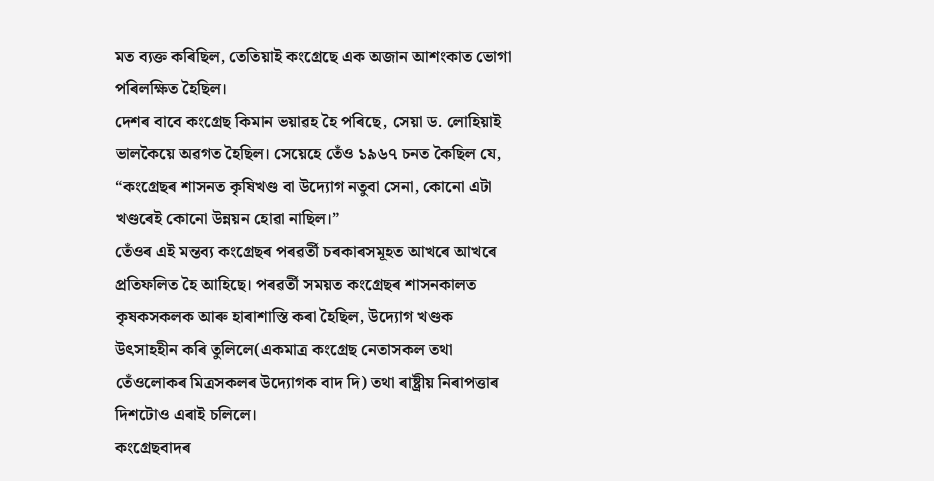মত ব্যক্ত কৰিছিল, তেতিয়াই কংগ্ৰেছে এক অজান আশংকাত ভোগা পৰিলক্ষিত হৈছিল।
দেশৰ বাবে কংগ্ৰেছ কিমান ভয়াৱহ হৈ পৰিছে, সেয়া ড. লোহিয়াই ভালকৈয়ে অৱগত হৈছিল। সেয়েহে তেঁও ১৯৬৭ চনত কৈছিল যে, “কংগ্ৰেছৰ শাসনত কৃষিখণ্ড বা উদ্যোগ নতুবা সেনা, কোনো এটা খণ্ডৰেই কোনো উন্নয়ন হোৱা নাছিল।”
তেঁওৰ এই মন্তব্য কংগ্ৰেছৰ পৰৱৰ্তী চৰকাৰসমূহত আখৰে আখৰে প্ৰতিফলিত হৈ আহিছে। পৰৱৰ্তী সময়ত কংগ্ৰেছৰ শাসনকালত কৃষকসকলক আৰু হাৰাশাস্তি কৰা হৈছিল, উদ্যোগ খণ্ডক উৎসাহহীন কৰি তুলিলে(একমাত্ৰ কংগ্ৰেছ নেতাসকল তথা তেঁওলোকৰ মিত্ৰসকলৰ উদ্যোগক বাদ দি) তথা ৰাষ্ট্ৰীয় নিৰাপত্তাৰ দিশটোও এৰাই চলিলে।
কংগ্ৰেছবাদৰ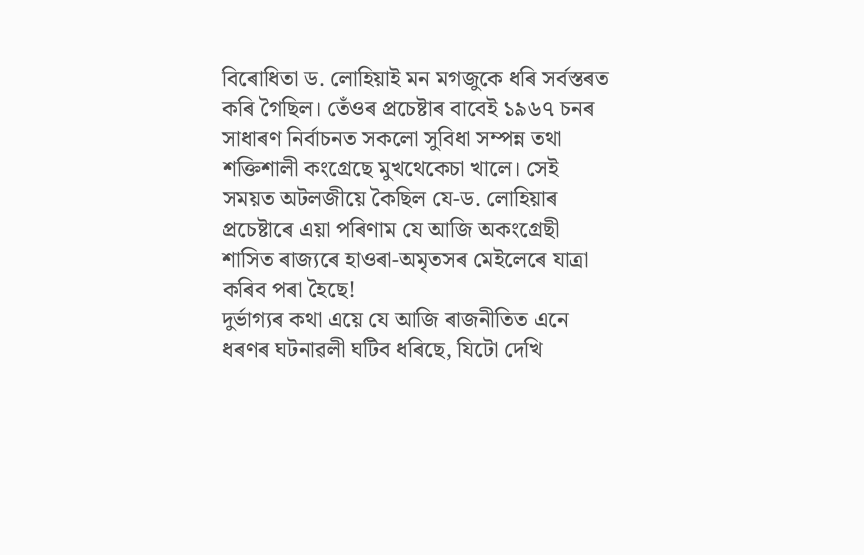বিৰোধিতা ড. লোহিয়াই মন মগজুকে ধৰি সৰ্বস্তৰত কৰি গৈছিল। তেঁওৰ প্ৰচেষ্টাৰ বাবেই ১৯৬৭ চনৰ সাধাৰণ নিৰ্বাচনত সকলো সুবিধা সম্পন্ন তথা শক্তিশালী কংগ্ৰেছে মুখথেকেচা খালে। সেই সময়ত অটলজীয়ে কৈছিল যে-ড. লোহিয়াৰ প্ৰচেষ্টাৰে এয়া পৰিণাম যে আজি অকংগ্ৰেছী শাসিত ৰাজ্যৰে হাওৰা-অমৃতসৰ মেইলেৰে যাত্ৰা কৰিব পৰা হৈছে!
দুৰ্ভাগ্যৰ কথা এয়ে যে আজি ৰাজনীতিত এনে ধৰণৰ ঘটনাৱলী ঘটিব ধৰিছে, যিটো দেখি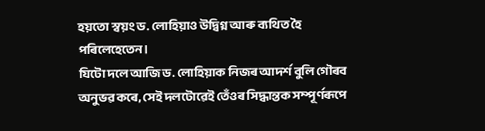হয়তো স্বয়ং ড. লোহিয়াও উদ্বিগ্ন আৰু ব্যথিত হৈ পৰিলেহেতেন।
যিটো দলে আজি ড. লোহিয়াক নিজৰ আদৰ্শ বুলি গৌৰব অনুভৱ কৰে, সেই দলটোৱেই তেঁওৰ সিদ্ধান্তক সম্পূৰ্ণৰূপে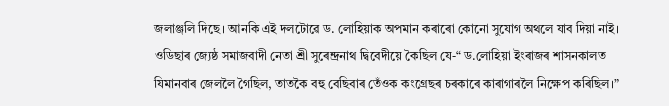জলাঞ্জলি দিছে। আনকি এই দলটোৱে ড. লোহিয়াক অপমান কৰাৰো কোনো সুযোগ অথলে যাব দিয়া নাই।
ওডিছাৰ জ্যেষ্ঠ সমাজবাদী নেতা শ্ৰী সুৰেন্দ্ৰনাথ দ্বিবেদীয়ে কৈছিল যে-“ ড.লোহিয়া ইংৰাজৰ শাসনকালত যিমানবাৰ জেললৈ গৈছিল, তাতকৈ বহু বেছিবাৰ তেঁওক কংগ্ৰেছৰ চৰকাৰে কাৰাগাৰলৈ নিক্ষেপ কৰিছিল।”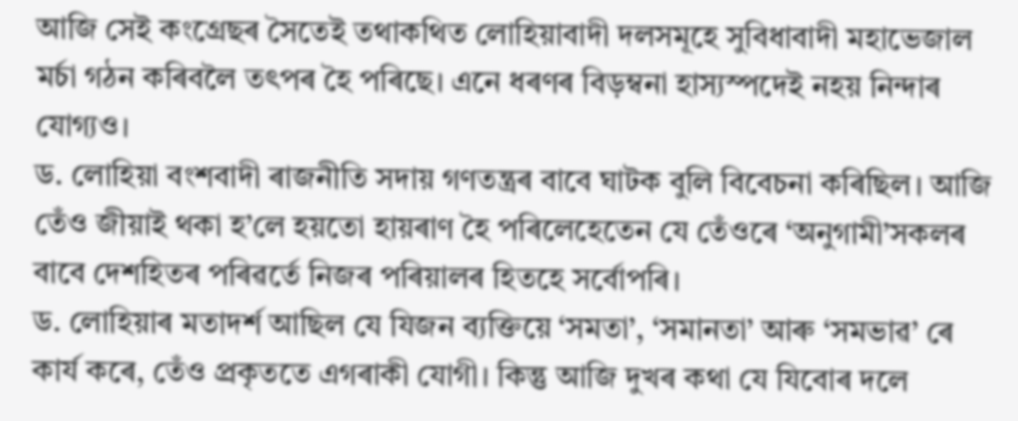আজি সেই কংগ্ৰেছৰ সৈতেই তথাকথিত লোহিয়াবাদী দলসমূহে সুবিধাবাদী মহাভেজাল মৰ্চা গঠন কৰিবলৈ তৎপৰ হৈ পৰিছে। এনে ধৰণৰ বিড়ম্বনা হাস্যস্পদেই নহয় নিন্দাৰ যোগ্যও।
ড. লোহিয়া বংশবাদী ৰাজনীতি সদায় গণতন্ত্ৰৰ বাবে ঘাটক বুলি বিবেচনা কৰিছিল। আজি তেঁও জীয়াই থকা হ’লে হয়তো হায়ৰাণ হৈ পৰিলেহেতেন যে তেঁওৰে ‘অনুগামী’সকলৰ বাবে দেশহিতৰ পৰিৱৰ্তে নিজৰ পৰিয়ালৰ হিতহে সৰ্বোপৰি।
ড. লোহিয়াৰ মতাদৰ্শ আছিল যে যিজন ব্যক্তিয়ে ‘সমতা’, ‘সমানতা’ আৰু ‘সমভাৱ’ ৰে কাৰ্য কৰে, তেঁও প্ৰকৃততে এগৰাকী যোগী। কিন্তু আজি দুখৰ কথা যে যিবোৰ দলে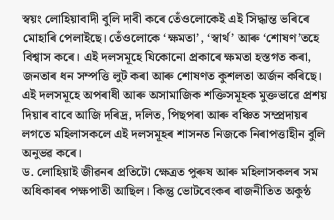স্বয়ং লোহিয়াবাদী বুলি দাবী কৰে তেঁওলোকেই এই সিদ্ধান্ত ভৰিৰে মোহাৰি পেলাইছে। তেঁওলোকে ‘ক্ষমতা’, ‘স্বাৰ্থ’ আৰু ‘শোষণ’তহে বিশ্বাস কৰে। এই দলসমূহে যিকোনো প্ৰকাৰে ক্ষমতা হস্তগত কৰা, জনতাৰ ধন সম্পত্তি লুট কৰা আৰু শোষণত কুশলতা অৰ্জন কৰিছে। এই দলসমূহে অপৰাধী আৰু অসামাজিক শক্তিসমূহক মুক্তভাৱে প্ৰশয় দিয়াৰ বাবে আজি দৰিদ্ৰ, দলিত, পিছপৰা আৰু বঞ্চিত সম্প্ৰদায়ৰ লগতে মহিলাসকলে এই দলসমূহৰ শাসনত নিজকে নিৰাপত্তাহীন বুলি অনুভৱ কৰে।
ড. লোহিয়াই জীৱনৰ প্ৰতিটো ক্ষেত্ৰত পুৰুষ আৰু মহিলাসকলৰ সম অধিকাৰৰ পক্ষপাতী আছিল। কিন্তু ভোটবেংকৰ ৰাজনীতিত অকুন্ঠ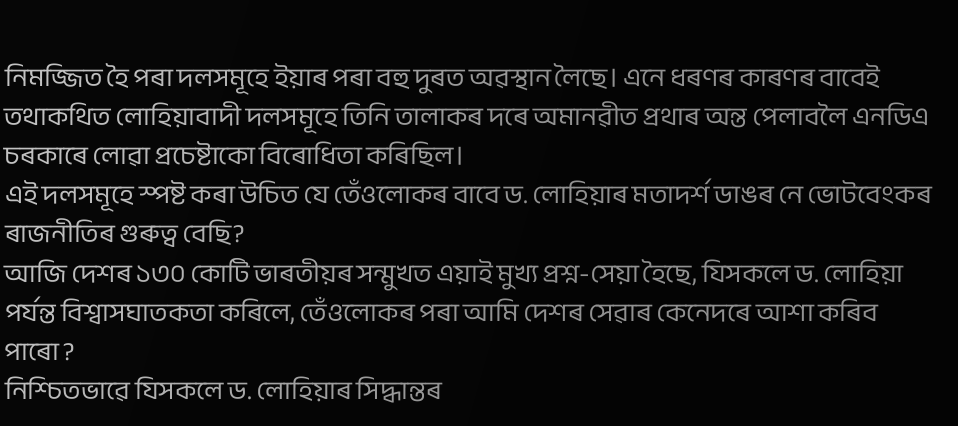নিমজ্জিত হৈ পৰা দলসমূহে ইয়াৰ পৰা বহু দুৰত অৱস্থান লৈছে। এনে ধৰণৰ কাৰণৰ বাবেই তথাকথিত লোহিয়াবাদী দলসমূহে তিনি তালাকৰ দৰে অমানৱীত প্ৰথাৰ অন্ত পেলাবলৈ এনডিএ চৰকাৰে লোৱা প্ৰচেষ্টাকো বিৰোধিতা কৰিছিল।
এই দলসমূহে স্পষ্ট কৰা উচিত যে তেঁওলোকৰ বাবে ড. লোহিয়াৰ মতাদৰ্শ ডাঙৰ নে ভোটবেংকৰ ৰাজনীতিৰ গুৰুত্ব বেছি?
আজি দেশৰ ১৩০ কোটি ভাৰতীয়ৰ সন্মুখত এয়াই মুখ্য প্ৰশ্ন-সেয়া হৈছে, যিসকলে ড. লোহিয়া পৰ্যন্ত বিশ্বাসঘাতকতা কৰিলে, তেঁওলোকৰ পৰা আমি দেশৰ সেৱাৰ কেনেদৰে আশা কৰিব পাৰো ?
নিশ্চিতভাৱে যিসকলে ড. লোহিয়াৰ সিদ্ধান্তৰ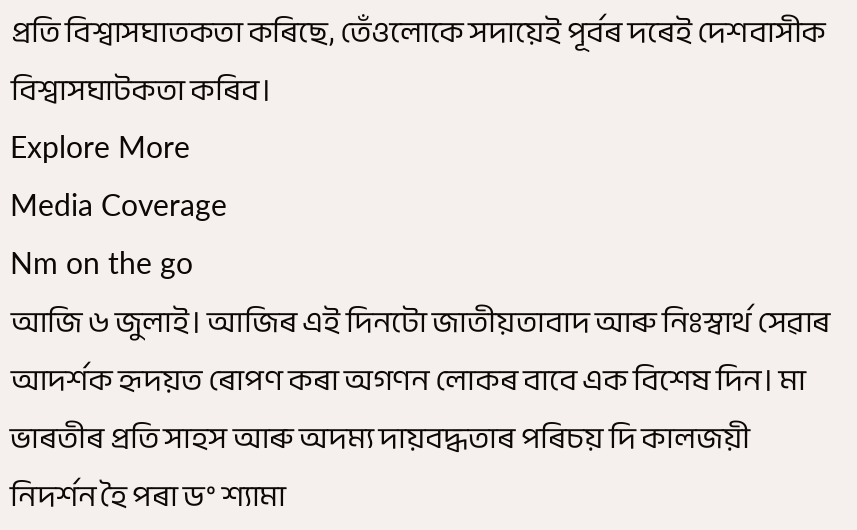প্ৰতি বিশ্বাসঘাতকতা কৰিছে, তেঁওলোকে সদায়েই পূৰ্বৰ দৰেই দেশবাসীক বিশ্বাসঘাটকতা কৰিব।
Explore More
Media Coverage
Nm on the go
আজি ৬ জুলাই। আজিৰ এই দিনটো জাতীয়তাবাদ আৰু নিঃস্বাৰ্থ সেৱাৰ আদৰ্শক হৃদয়ত ৰোপণ কৰা অগণন লোকৰ বাবে এক বিশেষ দিন। মা ভাৰতীৰ প্ৰতি সাহস আৰু অদম্য দায়বদ্ধতাৰ পৰিচয় দি কালজয়ী নিদৰ্শন হৈ পৰা ড° শ্যামা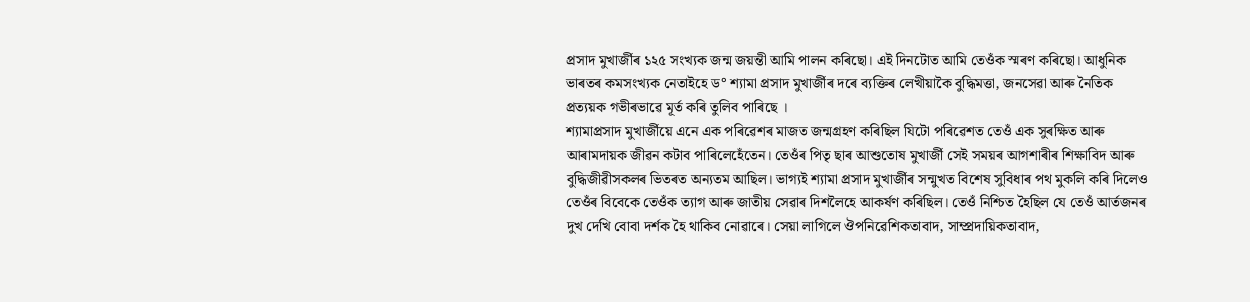প্ৰসাদ মুখাৰ্জীৰ ১২৫ সংখ্যক জন্ম জয়ন্তী আমি পালন কৰিছো। এই দিনটোত আমি তেওঁক স্মৰণ কৰিছো। আধুনিক ভাৰতৰ কমসংখ্যক নেতাইহে ড° শ্যামা প্ৰসাদ মুখাৰ্জীৰ দৰে ব্যক্তিৰ লেখীয়াকৈ বুদ্ধিমত্তা, জনসেৱা আৰু নৈতিক প্ৰত্যয়ক গভীৰভাৱে মূৰ্ত কৰি তুলিব পাৰিছে ।
শ্যামাপ্ৰসাদ মুখাৰ্জীয়ে এনে এক পৰিৱেশৰ মাজত জন্মগ্ৰহণ কৰিছিল যিটো পৰিৱেশত তেওঁ এক সুৰক্ষিত আৰু আৰামদায়ক জীৱন কটাব পাৰিলেহেঁতেন। তেওঁৰ পিতৃ ছাৰ আশুতোষ মুখাৰ্জী সেই সময়ৰ আগশাৰীৰ শিক্ষাবিদ আৰু বুদ্ধিজীৱীসকলৰ ভিতৰত অন্যতম আছিল। ভাগ্যই শ্যামা প্ৰসাদ মুখাৰ্জীৰ সন্মুখত বিশেষ সুবিধাৰ পথ মুকলি কৰি দিলেও তেওঁৰ বিবেকে তেওঁক ত্যাগ আৰু জাতীয় সেৱাৰ দিশলৈহে আকৰ্ষণ কৰিছিল। তেওঁ নিশ্চিত হৈছিল যে তেওঁ আৰ্তজনৰ দুখ দেখি বোবা দৰ্শক হৈ থাকিব নোৱাৰে। সেয়া লাগিলে ঔপনিৱেশিকতাবাদ, সাম্প্ৰদায়িকতাবাদ,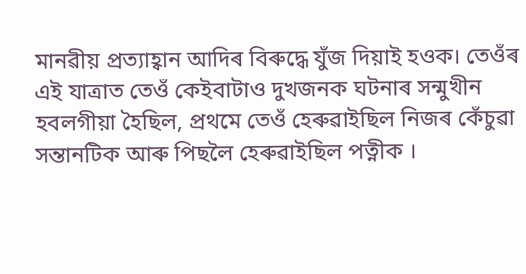মানৱীয় প্ৰত্যাহ্বান আদিৰ বিৰুদ্ধে যুঁজ দিয়াই হওক। তেওঁৰ এই যাত্ৰাত তেওঁ কেইবাটাও দুখজনক ঘটনাৰ সন্মুখীন হবলগীয়া হৈছিল, প্ৰথমে তেওঁ হেৰুৱাইছিল নিজৰ কেঁচুৱা সন্তানটিক আৰু পিছলৈ হেৰুৱাইছিল পত্নীক ।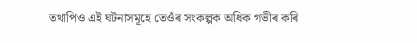তথাপিও এই ঘটনাসমূহে তেওঁৰ সংকল্পক অধিক গভীৰ কৰি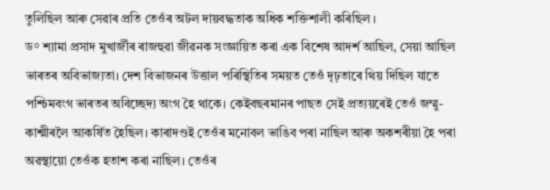তুলিছিল আৰু সেৱাৰ প্ৰতি তেওঁৰ অটল দায়বদ্ধতাক অধিক শক্তিশালী কৰিছিল ।
ড° শ্যামা প্ৰসাদ মুখাৰ্জীৰ ৰাজহুৱা জীৱনক সংজ্ঞায়িত কৰা এক বিশেষ আদৰ্শ আছিল, সেয়া আছিল ভাৰতৰ অবিভাজ্যতা। দেশ বিভাজনৰ উত্তাল পৰিস্থিতিৰ সময়ত তেওঁ দৃঢ়তাৰে থিয় দিছিল যাতে পশ্চিমবংগ ভাৰতৰ অবিচ্ছেদ্য অংগ হৈ থাকে। কেইবছৰমানৰ পাছত সেই প্ৰত্যয়ৰেই তেওঁ জম্মু-কাশ্মীৰলৈ আকৰ্ষিত হৈছিল। কাৰাদণ্ডই তেওঁৰ মনোবল ভাঙিব পৰা নাছিল আৰু অকশৰীয়া হৈ পৰা অৱস্থায়ো তেওঁক হতাশ কৰা নাছিল। তেওঁৰ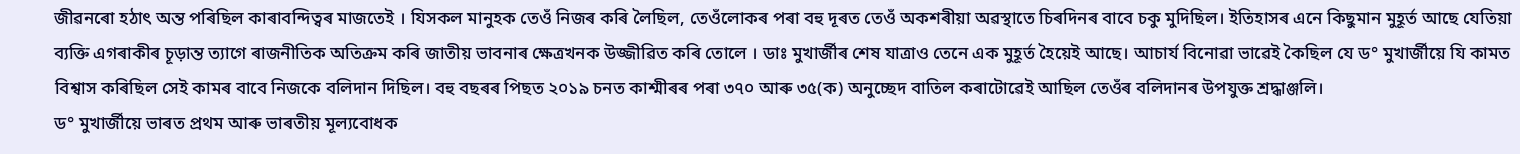জীৱনৰো হঠাৎ অন্ত পৰিছিল কাৰাবন্দিত্বৰ মাজতেই । যিসকল মানুহক তেওঁ নিজৰ কৰি লৈছিল, তেওঁলোকৰ পৰা বহু দূৰত তেওঁ অকশৰীয়া অৱস্থাতে চিৰদিনৰ বাবে চকু মুদিছিল। ইতিহাসৰ এনে কিছুমান মুহূৰ্ত আছে যেতিয়া ব্যক্তি এগৰাকীৰ চূড়ান্ত ত্যাগে ৰাজনীতিক অতিক্ৰম কৰি জাতীয় ভাবনাৰ ক্ষেত্ৰখনক উজ্জীৱিত কৰি তোলে । ডাঃ মুখাৰ্জীৰ শেষ যাত্ৰাও তেনে এক মুহূৰ্ত হৈয়েই আছে। আচাৰ্য বিনোৱা ভাৱেই কৈছিল যে ড° মুখাৰ্জীয়ে যি কামত বিশ্বাস কৰিছিল সেই কামৰ বাবে নিজকে বলিদান দিছিল। বহু বছৰৰ পিছত ২০১৯ চনত কাশ্মীৰৰ পৰা ৩৭০ আৰু ৩৫(ক) অনুচ্ছেদ বাতিল কৰাটোৱেই আছিল তেওঁৰ বলিদানৰ উপযুক্ত শ্ৰদ্ধাঞ্জলি।
ড° মুখাৰ্জীয়ে ভাৰত প্ৰথম আৰু ভাৰতীয় মূল্যবোধক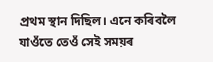প্ৰথম স্থান দিছিল। এনে কৰিবলৈ যাওঁতে তেওঁ সেই সময়ৰ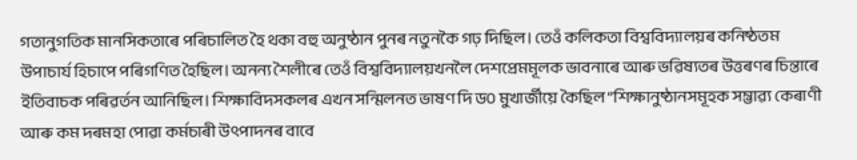গতানুগতিক মানসিকতাৰে পৰিচালিত হৈ থকা বহু অনুষ্ঠান পুনৰ নতুনকৈ গঢ় দিছিল। তেওঁ কলিকতা বিশ্ববিদ্যালয়ৰ কনিষ্ঠতম উপাচাৰ্য হিচাপে পৰিগণিত হৈছিল। অনন্য শৈলীৰে তেওঁ বিশ্ববিদ্যালয়খনলৈ দেশপ্ৰেমমূলক ভাবনাৰে আৰু ভৱিষ্যতৰ উত্তৰণৰ চিন্তাৰে ইতিবাচক পৰিৱৰ্তন আনিছিল। শিক্ষাবিদসকলৰ এখন সন্মিলনত ভাষণ দি ড০ মুখাৰ্জীয়ে কৈছিল “শিক্ষানুষ্ঠানসমূহক সম্ভাৱ্য কেৰাণী আৰু কম দৰমহা পোৱা কৰ্মচাৰী উৎপাদনৰ বাবে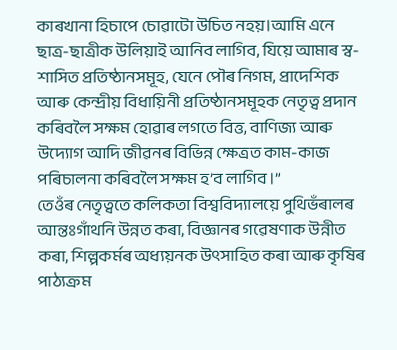কাৰখানা হিচাপে চোৱাটো উচিত নহয়।আমি এনে ছাত্ৰ-ছাত্ৰীক উলিয়াই আনিব লাগিব, যিয়ে আমাৰ স্ব-শাসিত প্ৰতিষ্ঠানসমূহ, যেনে পৌৰ নিগম, প্ৰাদেশিক আৰু কেন্দ্ৰীয় বিধায়িনী প্ৰতিষ্ঠানসমূহক নেতৃত্ব প্ৰদান কৰিবলৈ সক্ষম হোৱাৰ লগতে বিত্ত, বাণিজ্য আৰু উদ্যোগ আদি জীৱনৰ বিভিন্ন ক্ষেত্ৰত কাম-কাজ পৰিচালনা কৰিবলৈ সক্ষম হ’ব লাগিব ।”
তেওঁৰ নেতৃত্বতে কলিকতা বিশ্ববিদ্যালয়ে পুথিভঁৰালৰ আন্তঃগাঁথনি উন্নত কৰা, বিজ্ঞানৰ গৱেষণাক উন্নীত কৰা, শিল্পকৰ্মৰ অধ্যয়নক উৎসাহিত কৰা আৰু কৃষিৰ পাঠ্যক্ৰম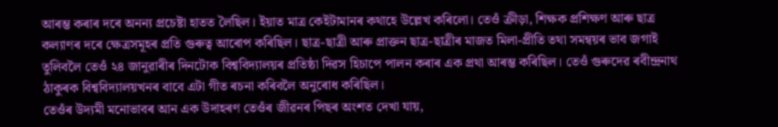আৰম্ভ কৰাৰ দৰে অনন্য প্ৰচেষ্টা হাতত লৈছিল। ইয়াত মাত্ৰ কেইটামানৰ কথাহে উল্লেখ কৰিলো। তেওঁ ক্ৰীড়া, শিক্ষক প্ৰশিক্ষণ আৰু ছাত্ৰ কল্যাণৰ দৰে ক্ষেত্ৰসমূহৰ প্ৰতি গুৰুত্ব আৰোপ কৰিছিল। ছাত্ৰ-ছাত্ৰী আৰু প্ৰাক্তন ছাত্ৰ-ছাত্ৰীৰ মাজত মিলা-প্ৰীতি তথা সমন্বয়ৰ ভাব জগাই তুলিবলৈ তেওঁ ২৪ জানুৱাৰীৰ দিনটোক বিশ্ববিদ্যালয়ৰ প্ৰতিষ্ঠা দিৱস হিচাপে পালন কৰাৰ এক প্ৰথা আৰম্ভ কৰিছিল। তেওঁ গুৰুদেৱ ৰবীন্দ্ৰনাথ ঠাকুৰক বিশ্ববিদ্যালয়খনৰ বাবে এটা গীত ৰচনা কৰিবলৈ অনুৰোধ কৰিছিল।
তেওঁৰ উদ্যমী মনোভাবৰ আন এক উদাহৰণ তেওঁৰ জীৱনৰ পিছৰ অংশত দেখা যায়,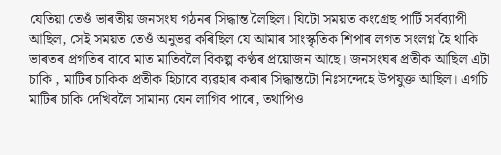যেতিয়া তেওঁ ভাৰতীয় জনসংঘ গঠনৰ সিদ্ধান্ত লৈছিল। যিটো সময়ত কংগ্ৰেছ পাৰ্টি সৰ্বব্যাপী আছিল, সেই সময়ত তেওঁ অনুভৱ কৰিছিল যে আমাৰ সাংস্কৃতিক শিপাৰ লগত সংলগ্ন হৈ থাকি ভাৰতৰ প্ৰগতিৰ বাবে মাত মাতিবলৈ বিকল্প কণ্ঠৰ প্ৰয়োজন আছে। জনসংঘৰ প্ৰতীক আছিল এটা চাকি , মাটিৰ চাকিক প্ৰতীক হিচাবে ব্যৱহাৰ কৰাৰ সিদ্ধান্তটো নিঃসন্দেহে উপযুক্ত আছিল। এগচি মাটিৰ চাকি দেখিবলৈ সামান্য যেন লাগিব পাৰে, তথাপিও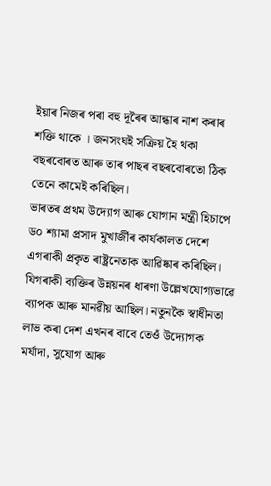ইয়াৰ নিজৰ পৰা বহু দূৰৈৰ আন্ধাৰ নাশ কৰাৰ শক্তি থাকে । জনসংঘই সক্ৰিয় হৈ থকা বছৰবোৰত আৰু তাৰ পাছৰ বছৰবোৰতো ঠিক তেনে কামেই কৰিছিল।
ভাৰতৰ প্ৰথম উদ্যোগ আৰু যোগান মন্ত্ৰী হিচাপে ড০ শ্যামা প্ৰসাদ মুখাৰ্জীৰ কাৰ্যকালত দেশে এগৰাকী প্ৰকৃত ৰাষ্ট্ৰনেতাক আৱিষ্কাৰ কৰিছিল। যিগৰাকী ব্যক্তিৰ উন্নয়নৰ ধাৰণা উল্লেখযোগ্যভাৱে ব্যাপক আৰু মানৱীয় আছিল। নতুনকৈ স্বাধীনতা লাভ কৰা দেশ এখনৰ বাবে তেওঁ উদ্যোগক মৰ্যাদা, সুযোগ আৰু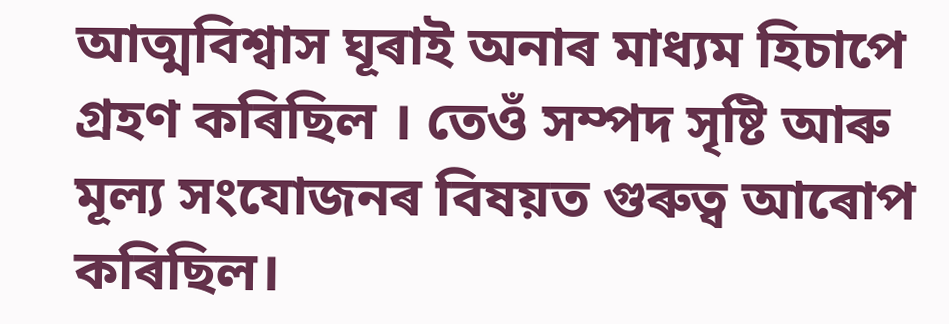আত্মবিশ্বাস ঘূৰাই অনাৰ মাধ্যম হিচাপে গ্ৰহণ কৰিছিল । তেওঁ সম্পদ সৃষ্টি আৰু মূল্য সংযোজনৰ বিষয়ত গুৰুত্ব আৰোপ কৰিছিল।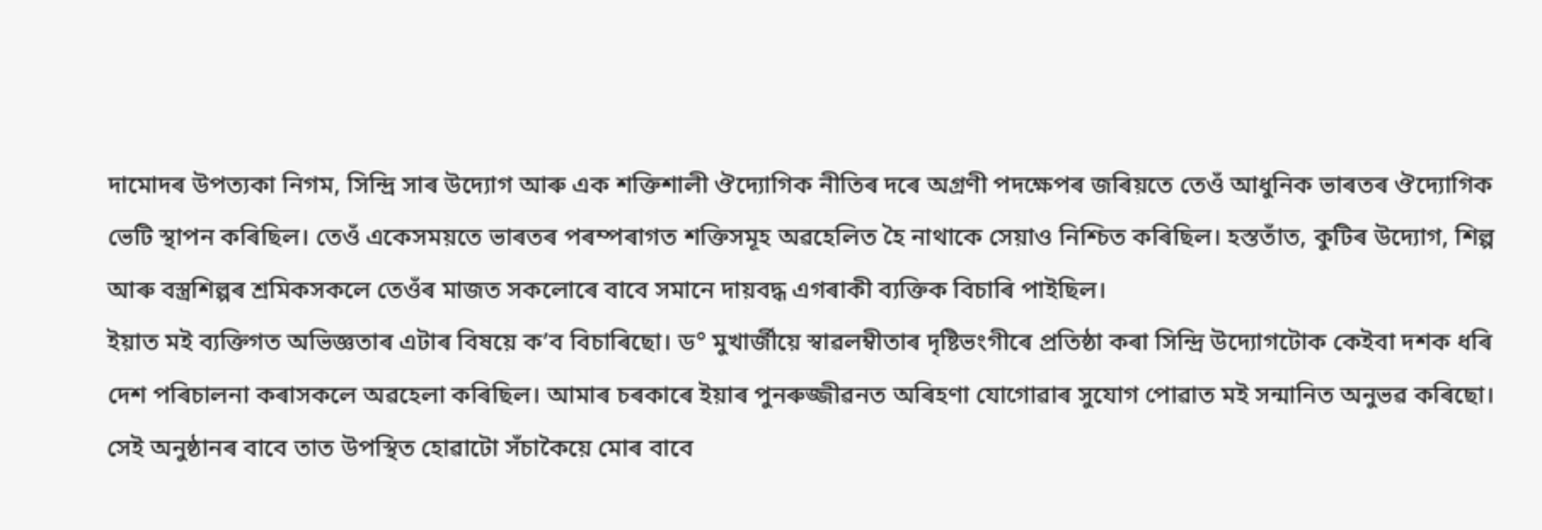দামোদৰ উপত্যকা নিগম, সিন্দ্ৰি সাৰ উদ্যোগ আৰু এক শক্তিশালী ঔদ্যোগিক নীতিৰ দৰে অগ্ৰণী পদক্ষেপৰ জৰিয়তে তেওঁ আধুনিক ভাৰতৰ ঔদ্যোগিক ভেটি স্থাপন কৰিছিল। তেওঁ একেসময়তে ভাৰতৰ পৰম্পৰাগত শক্তিসমূহ অৱহেলিত হৈ নাথাকে সেয়াও নিশ্চিত কৰিছিল। হস্ততাঁত, কুটিৰ উদ্যোগ, শিল্প আৰু বস্ত্ৰশিল্পৰ শ্ৰমিকসকলে তেওঁৰ মাজত সকলোৰে বাবে সমানে দায়বদ্ধ এগৰাকী ব্যক্তিক বিচাৰি পাইছিল।
ইয়াত মই ব্যক্তিগত অভিজ্ঞতাৰ এটাৰ বিষয়ে ক’ব বিচাৰিছো। ড° মুখাৰ্জীয়ে স্বাৱলম্বীতাৰ দৃষ্টিভংগীৰে প্ৰতিষ্ঠা কৰা সিন্দ্ৰি উদ্যোগটোক কেইবা দশক ধৰি দেশ পৰিচালনা কৰাসকলে অৱহেলা কৰিছিল। আমাৰ চৰকাৰে ইয়াৰ পুনৰুজ্জীৱনত অৰিহণা যোগোৱাৰ সুযোগ পোৱাত মই সন্মানিত অনুভৱ কৰিছো। সেই অনুষ্ঠানৰ বাবে তাত উপস্থিত হোৱাটো সঁচাকৈয়ে মোৰ বাবে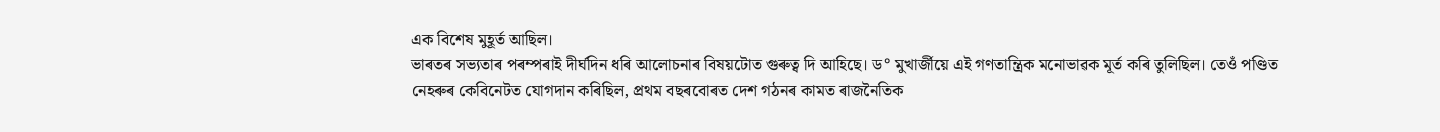এক বিশেষ মুহূৰ্ত আছিল।
ভাৰতৰ সভ্যতাৰ পৰম্পৰাই দীৰ্ঘদিন ধৰি আলোচনাৰ বিষয়টোত গুৰুত্ব দি আহিছে। ড° মুখাৰ্জীয়ে এই গণতান্ত্ৰিক মনোভাৱক মূৰ্ত কৰি তুলিছিল। তেওঁ পণ্ডিত নেহৰুৰ কেবিনেটত যোগদান কৰিছিল, প্ৰথম বছৰবোৰত দেশ গঠনৰ কামত ৰাজনৈতিক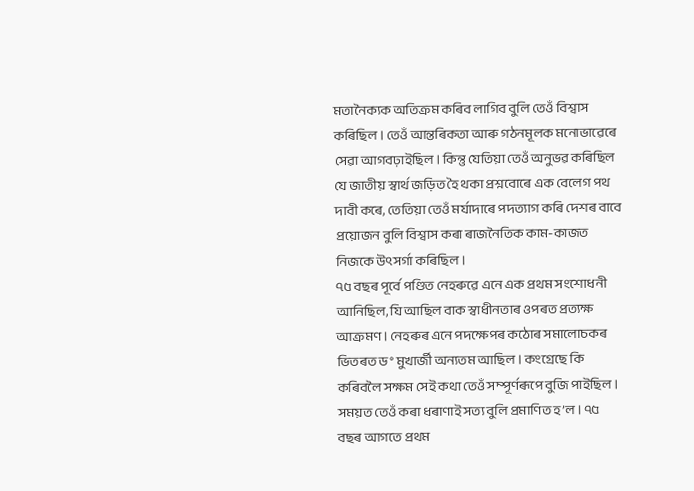মতানৈক্যক অতিক্ৰম কৰিব লাগিব বুলি তেওঁ বিশ্বাস কৰিছিল। তেওঁ আন্তৰিকতা আৰু গঠনমূলক মনোভাৱেৰে সেৱা আগবঢ়াইছিল। কিন্তু যেতিয়া তেওঁ অনুভৱ কৰিছিল যে জাতীয় স্বাৰ্থ জড়িত হৈ থকা প্ৰশ্নবোৰে এক বেলেগ পথ দাবী কৰে, তেতিয়া তেওঁ মৰ্যাদাৰে পদত্যাগ কৰি দেশৰ বাবে প্ৰয়োজন বুলি বিশ্বাস কৰা ৰাজনৈতিক কাম-কাজত নিজকে উৎসৰ্গা কৰিছিল।
৭৫ বছৰ পূৰ্বে পণ্ডিত নেহৰুৱে এনে এক প্ৰথম সংশোধনী আনিছিল, যি আছিল বাক স্বাধীনতাৰ ওপৰত প্ৰত্যক্ষ আক্ৰমণ। নেহৰুৰ এনে পদক্ষেপৰ কঠোৰ সমালোচকৰ ভিতৰত ড° মুখাৰ্জী অন্যতম আছিল। কংগ্ৰেছে কি কৰিবলৈ সক্ষম সেই কথা তেওঁ সম্পূৰ্ণৰূপে বুজি পাইছিল। সময়ত তেওঁ কৰা ধৰাণাই সত্য বুলি প্ৰমাণিত হ’ল। ৭৫ বছৰ আগতে প্ৰথম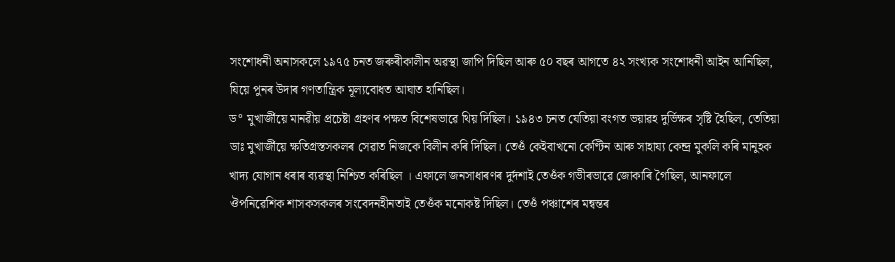সংশোধনী অনাসকলে ১৯৭৫ চনত জৰুৰীকালীন অৱস্থা জাপি দিছিল আৰু ৫০ বছৰ আগতে ৪২ সংখ্যক সংশোধনী আইন আনিছিল, যিয়ে পুনৰ উদাৰ গণতান্ত্ৰিক মূল্যবোধত আঘাত হানিছিল।
ড° মুখাৰ্জীয়ে মানৱীয় প্ৰচেষ্টা গ্ৰহণৰ পক্ষত বিশেষভাৱে থিয় দিছিল। ১৯৪৩ চনত যেতিয়া বংগত ভয়াৱহ দুৰ্ভিক্ষৰ সৃষ্টি হৈছিল, তেতিয়া ডাঃ মুখাৰ্জীয়ে ক্ষতিগ্ৰস্তসকলৰ সেৱাত নিজকে বিলীন কৰি দিছিল। তেওঁ কেইবাখনো কেণ্টিন আৰু সাহায্য কেন্দ্ৰ মুকলি কৰি মানুহক খাদ্য যোগান ধৰাৰ ব্যৱস্থা নিশ্চিত কৰিছিল । এফালে জনসাধাৰণৰ দুৰ্দশাই তেওঁক গভীৰভাৱে জোকাৰি গৈছিল, আনফালে ঔপনিৱেশিক শাসকসকলৰ সংবেদনহীনতাই তেওঁক মনোকষ্ট দিছিল। তেওঁ পঞ্চাশেৰ মন্বন্তৰ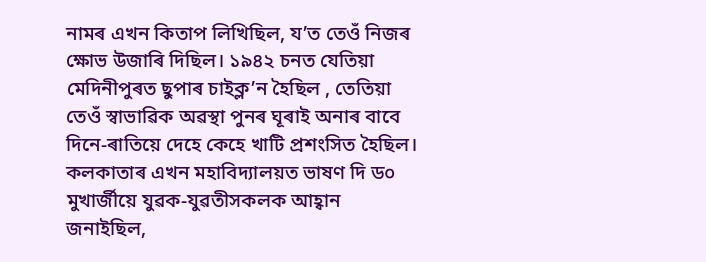নামৰ এখন কিতাপ লিখিছিল, য’ত তেওঁ নিজৰ ক্ষোভ উজাৰি দিছিল। ১৯৪২ চনত যেতিয়া মেদিনীপুৰত ছুপাৰ চাইক্ল’ন হৈছিল , তেতিয়া তেওঁ স্বাভাৱিক অৱস্থা পুনৰ ঘূৰাই অনাৰ বাবে দিনে-ৰাতিয়ে দেহে কেহে খাটি প্ৰশংসিত হৈছিল।
কলকাতাৰ এখন মহাবিদ্যালয়ত ভাষণ দি ড০ মুখাৰ্জীয়ে যুৱক-যুৱতীসকলক আহ্বান জনাইছিল,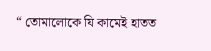“ তোমালোকে যি কামেই হাতত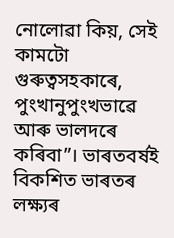নোলোৱা কিয়, সেই কামটো গুৰুত্বসহকাৰে, পুংখানুপুংখভাৱে আৰু ভালদৰে কৰিবা”। ভাৰতবৰ্ষই বিকশিত ভাৰতৰ লক্ষ্যৰ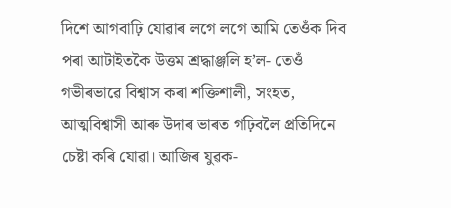দিশে আগবাঢ়ি যোৱাৰ লগে লগে আমি তেওঁক দিব পৰা আটাইতকৈ উত্তম শ্ৰদ্ধাঞ্জলি হ’ল- তেওঁ গভীৰভাৱে বিশ্বাস কৰা শক্তিশালী, সংহত, আত্মবিশ্বাসী আৰু উদাৰ ভাৰত গঢ়িবলৈ প্ৰতিদিনে চেষ্টা কৰি যোৱা। আজিৰ যুৱক-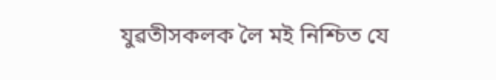যুৱতীসকলক লৈ মই নিশ্চিত যে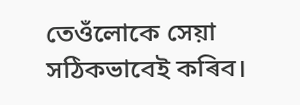তেওঁলোকে সেয়া সঠিকভাবেই কৰিব।